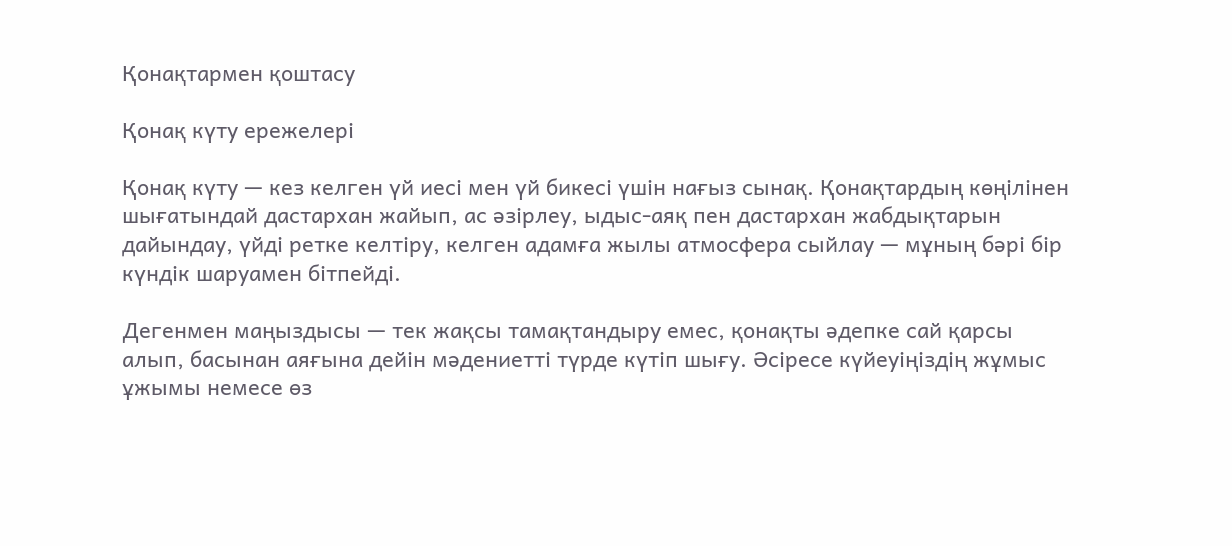Қонақтармен қоштасу

Қонақ күту ережелері

Қонақ күту — кез келген үй иесі мен үй бикесі үшін нағыз сынақ. Қонақтардың көңілінен шығатындай дастархан жайып, ас әзірлеу, ыдыс-аяқ пен дастархан жабдықтарын дайындау, үйді ретке келтіру, келген адамға жылы атмосфера сыйлау — мұның бәрі бір күндік шаруамен бітпейді.

Дегенмен маңыздысы — тек жақсы тамақтандыру емес, қонақты әдепке сай қарсы алып, басынан аяғына дейін мәдениетті түрде күтіп шығу. Әсіресе күйеуіңіздің жұмыс ұжымы немесе өз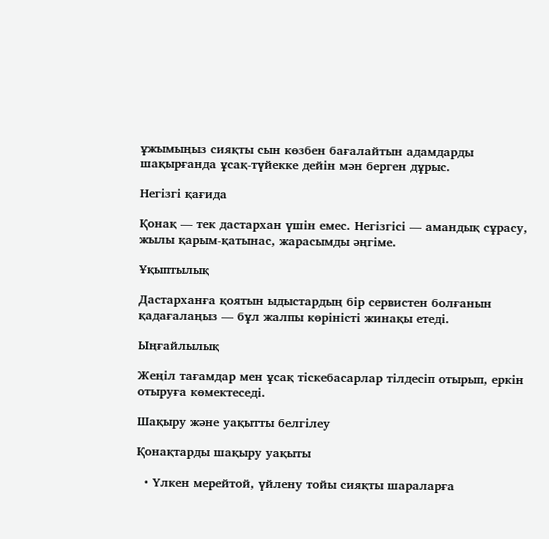ұжымыңыз сияқты сын көзбен бағалайтын адамдарды шақырғанда ұсақ-түйекке дейін мән берген дұрыс.

Негізгі қағида

Қонақ — тек дастархан үшін емес. Негізгісі — амандық сұрасу, жылы қарым-қатынас, жарасымды әңгіме.

Ұқыптылық

Дастарханға қоятын ыдыстардың бір сервистен болғанын қадағалаңыз — бұл жалпы көріністі жинақы етеді.

Ыңғайлылық

Жеңіл тағамдар мен ұсақ тіскебасарлар тілдесіп отырып, еркін отыруға көмектеседі.

Шақыру және уақытты белгілеу

Қонақтарды шақыру уақыты

  • Үлкен мерейтой, үйлену тойы сияқты шараларға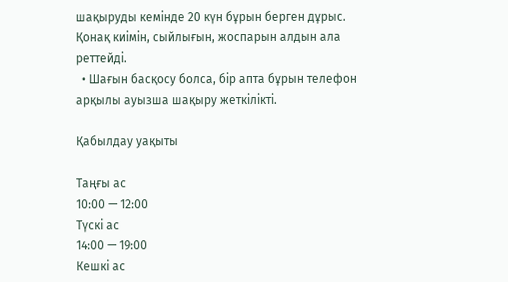шақыруды кемінде 20 күн бұрын берген дұрыс. Қонақ киімін, сыйлығын, жоспарын алдын ала реттейді.
  • Шағын басқосу болса, бір апта бұрын телефон арқылы ауызша шақыру жеткілікті.

Қабылдау уақыты

Таңғы ас
10:00 — 12:00
Түскі ас
14:00 — 19:00
Кешкі ас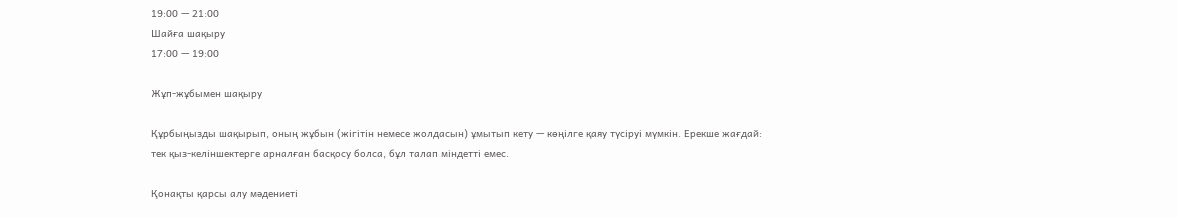19:00 — 21:00
Шайға шақыру
17:00 — 19:00

Жұп-жұбымен шақыру

Құрбыңызды шақырып, оның жұбын (жігітін немесе жолдасын) ұмытып кету — көңілге қаяу түсіруі мүмкін. Ерекше жағдай: тек қыз-келіншектерге арналған басқосу болса, бұл талап міндетті емес.

Қонақты қарсы алу мәдениеті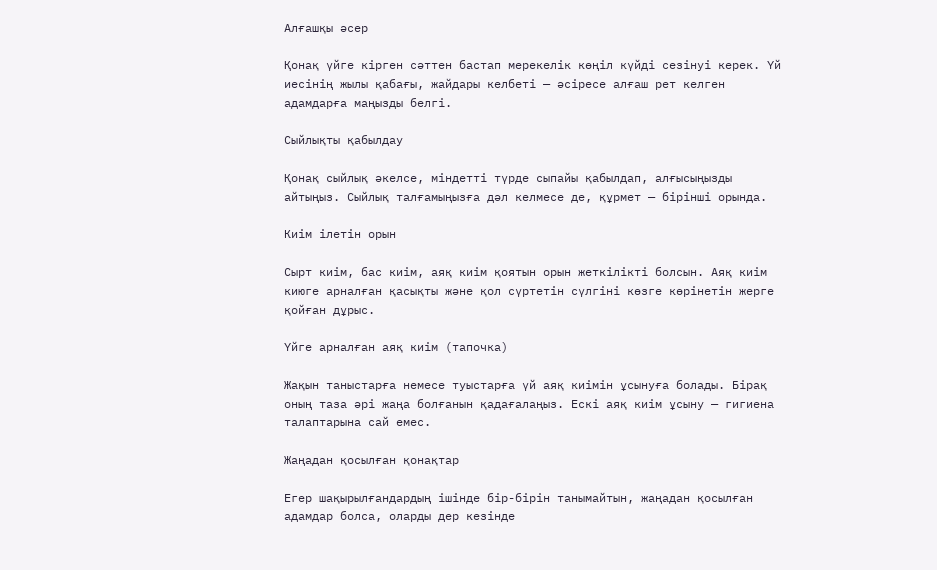Алғашқы әсер

Қонақ үйге кірген сәттен бастап мерекелік көңіл күйді сезінуі керек. Үй иесінің жылы қабағы, жайдары келбеті — әсіресе алғаш рет келген адамдарға маңызды белгі.

Сыйлықты қабылдау

Қонақ сыйлық әкелсе, міндетті түрде сыпайы қабылдап, алғысыңызды айтыңыз. Сыйлық талғамыңызға дәл келмесе де, құрмет — бірінші орында.

Киім ілетін орын

Сырт киім, бас киім, аяқ киім қоятын орын жеткілікті болсын. Аяқ киім киюге арналған қасықты және қол сүртетін сүлгіні көзге көрінетін жерге қойған дұрыс.

Үйге арналған аяқ киім (тапочка)

Жақын таныстарға немесе туыстарға үй аяқ киімін ұсынуға болады. Бірақ оның таза әрі жаңа болғанын қадағалаңыз. Ескі аяқ киім ұсыну — гигиена талаптарына сай емес.

Жаңадан қосылған қонақтар

Егер шақырылғандардың ішінде бір-бірін танымайтын, жаңадан қосылған адамдар болса, оларды дер кезінде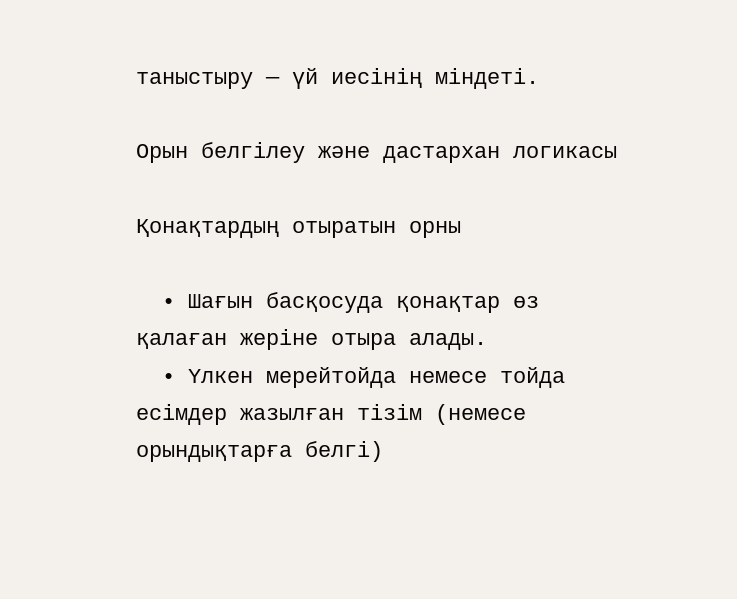таныстыру — үй иесінің міндеті.

Орын белгілеу және дастархан логикасы

Қонақтардың отыратын орны

  • Шағын басқосуда қонақтар өз қалаған жеріне отыра алады.
  • Үлкен мерейтойда немесе тойда есімдер жазылған тізім (немесе орындықтарға белгі)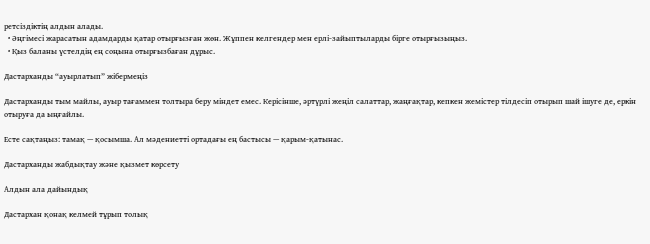ретсіздіктің алдын алады.
  • Әңгімесі жарасатын адамдарды қатар отырғызған жөн. Жұппен келгендер мен ерлі-зайыптыларды бірге отырғызыңыз.
  • Қыз баланы үстелдің ең соңына отырғызбаған дұрыс.

Дастарханды “ауырлатып” жібермеңіз

Дастарханды тым майлы, ауыр тағаммен толтыра беру міндет емес. Керісінше, әртүрлі жеңіл салаттар, жаңғақтар, кепкен жемістер тілдесіп отырып шай ішуге де, еркін отыруға да ыңғайлы.

Есте сақтаңыз: тамақ — қосымша. Ал мәдениетті ортадағы ең бастысы — қарым-қатынас.

Дастарханды жабдықтау және қызмет көрсету

Алдын ала дайындық

Дастархан қонақ келмей тұрып толық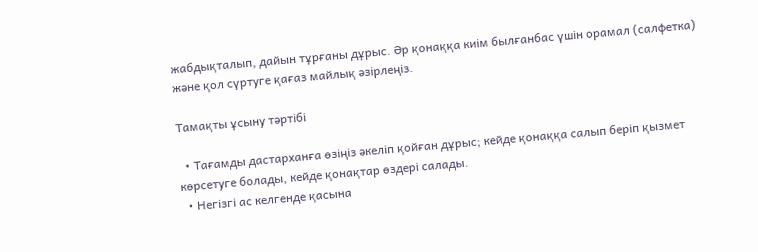жабдықталып, дайын тұрғаны дұрыс. Әр қонаққа киім былғанбас үшін орамал (салфетка) және қол сүртуге қағаз майлық әзірлеңіз.

Тамақты ұсыну тәртібі

  • Тағамды дастарханға өзіңіз әкеліп қойған дұрыс; кейде қонаққа салып беріп қызмет көрсетуге болады, кейде қонақтар өздері салады.
  • Негізгі ас келгенде қасына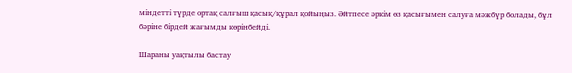міндетті түрде ортақ салғыш қасық/құрал қойыңыз. Әйтпесе әркім өз қасығымен салуға мәжбүр болады, бұл бәріне бірдей жағымды көрінбейді.

Шараны уақтылы бастау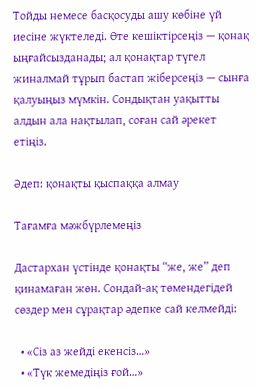Тойды немесе басқосуды ашу көбіне үй иесіне жүктеледі. Өте кешіктірсеңіз — қонақ ыңғайсызданады; ал қонақтар түгел жиналмай тұрып бастап жіберсеңіз — сынға қалуыңыз мүмкін. Сондықтан уақытты алдын ала нақтылап, соған сай әрекет етіңіз.

Әдеп: қонақты қыспаққа алмау

Тағамға мәжбүрлемеңіз

Дастархан үстінде қонақты “же, же” деп қинамаған жөн. Сондай-ақ төмендегідей сөздер мен сұрақтар әдепке сай келмейді:

  • «Сіз аз жейді екенсіз…»
  • «Түк жемедіңіз ғой…»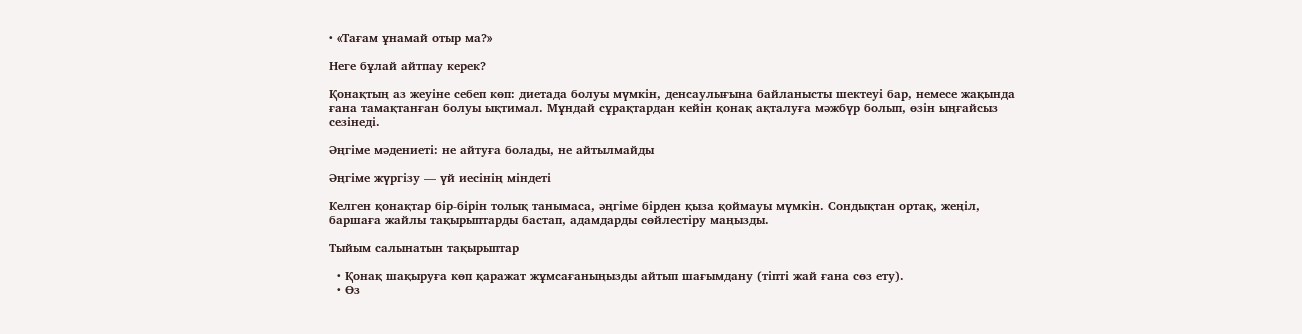• «Тағам ұнамай отыр ма?»

Неге бұлай айтпау керек?

Қонақтың аз жеуіне себеп көп: диетада болуы мүмкін, денсаулығына байланысты шектеуі бар, немесе жақында ғана тамақтанған болуы ықтимал. Мұндай сұрақтардан кейін қонақ ақталуға мәжбүр болып, өзін ыңғайсыз сезінеді.

Әңгіме мәдениеті: не айтуға болады, не айтылмайды

Әңгіме жүргізу — үй иесінің міндеті

Келген қонақтар бір-бірін толық танымаса, әңгіме бірден қыза қоймауы мүмкін. Сондықтан ортақ, жеңіл, баршаға жайлы тақырыптарды бастап, адамдарды сөйлестіру маңызды.

Тыйым салынатын тақырыптар

  • Қонақ шақыруға көп қаражат жұмсағаныңызды айтып шағымдану (тіпті жай ғана сөз ету).
  • Өз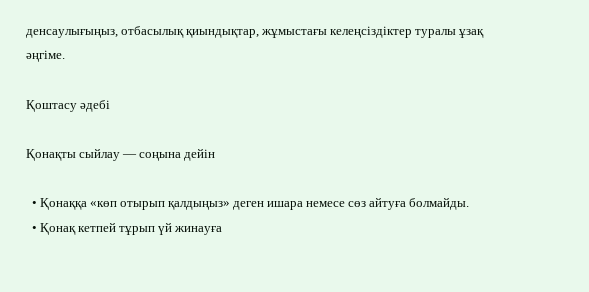денсаулығыңыз, отбасылық қиындықтар, жұмыстағы келеңсіздіктер туралы ұзақ әңгіме.

Қоштасу әдебі

Қонақты сыйлау — соңына дейін

  • Қонаққа «көп отырып қалдыңыз» деген ишара немесе сөз айтуға болмайды.
  • Қонақ кетпей тұрып үй жинауға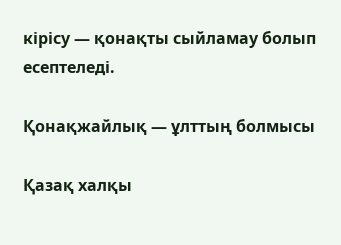кірісу — қонақты сыйламау болып есептеледі.

Қонақжайлық — ұлттың болмысы

Қазақ халқы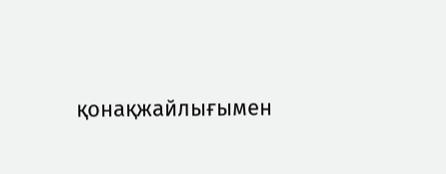қонақжайлығымен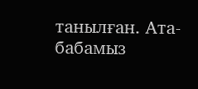танылған. Ата-бабамыз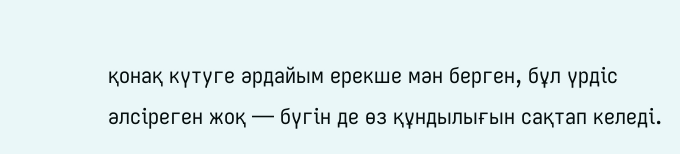қонақ күтуге әрдайым ерекше мән берген, бұл үрдіс әлсіреген жоқ — бүгін де өз құндылығын сақтап келеді.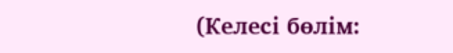(Келесі бөлім: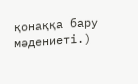қонаққа бару мәдениеті.)